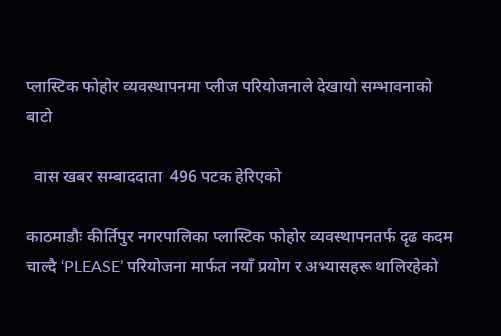प्लास्टिक फोहोर व्यवस्थापनमा प्लीज परियोजनाले देखायो सम्भावनाको बाटो

  वास खबर सम्बाददाता  496 पटक हेरिएको

काठमाडौः कीर्तिपुर नगरपालिका प्लास्टिक फोहोर व्यवस्थापनतर्फ दृढ कदम चाल्दै ‘PLEASE’ परियोजना मार्फत नयाँ प्रयोग र अभ्यासहरू थालिरहेको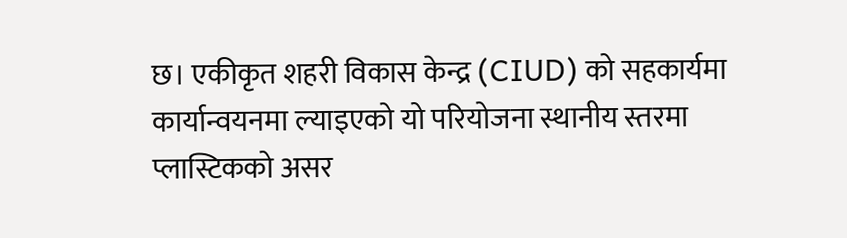छ। एकीकृत शहरी विकास केन्द्र (CIUD) को सहकार्यमा कार्यान्वयनमा ल्याइएको यो परियोजना स्थानीय स्तरमा प्लास्टिकको असर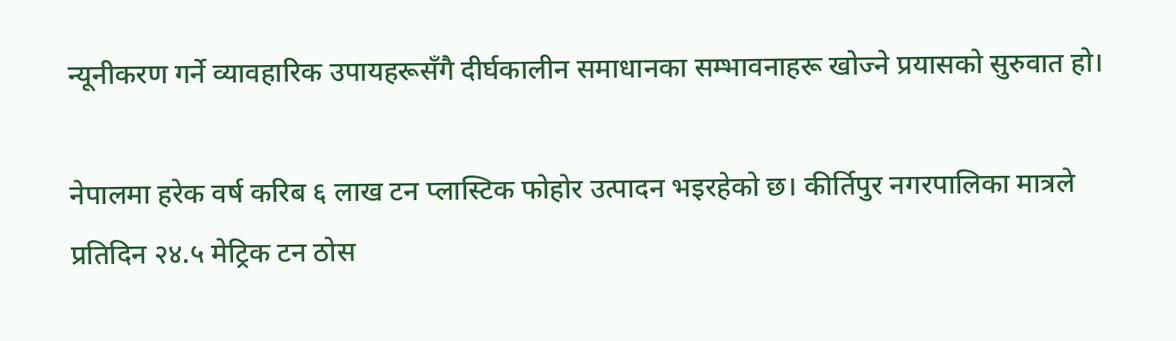न्यूनीकरण गर्ने व्यावहारिक उपायहरूसँगै दीर्घकालीन समाधानका सम्भावनाहरू खोज्ने प्रयासको सुरुवात हो।

नेपालमा हरेक वर्ष करिब ६ लाख टन प्लास्टिक फोहोर उत्पादन भइरहेको छ। कीर्तिपुर नगरपालिका मात्रले प्रतिदिन २४.५ मेट्रिक टन ठोस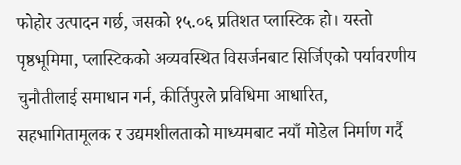फोहोर उत्पादन गर्छ, जसको १५.०६ प्रतिशत प्लास्टिक हो। यस्तो पृष्ठभूमिमा, प्लास्टिकको अव्यवस्थित विसर्जनबाट सिर्जिएको पर्यावरणीय चुनौतीलाई समाधान गर्न, कीर्तिपुरले प्रविधिमा आधारित, सहभागितामूलक र उद्यमशीलताको माध्यमबाट नयाँ मोडेल निर्माण गर्दै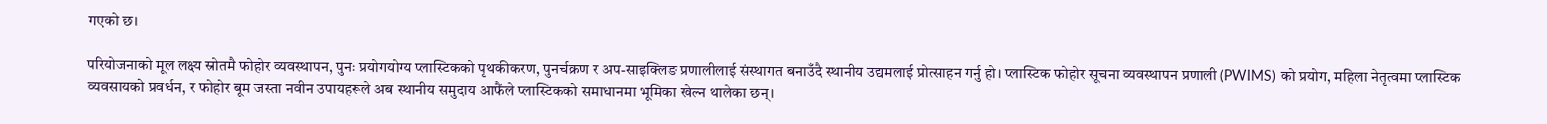गएको छ।

परियोजनाको मूल लक्ष्य स्रोतमै फोहोर व्यवस्थापन, पुनः प्रयोगयोग्य प्लास्टिकको पृथकीकरण, पुनर्चक्रण र अप-साइक्लिङ प्रणालीलाई संस्थागत बनाउँदै स्थानीय उद्यमलाई प्रोत्साहन गर्नु हो। प्लास्टिक फोहोर सूचना व्यवस्थापन प्रणाली (PWIMS) को प्रयोग, महिला नेतृत्वमा प्लास्टिक व्यवसायको प्रवर्धन, र फोहोर बूम जस्ता नवीन उपायहरूले अब स्थानीय समुदाय आफैंले प्लास्टिकको समाधानमा भूमिका खेल्न थालेका छन्।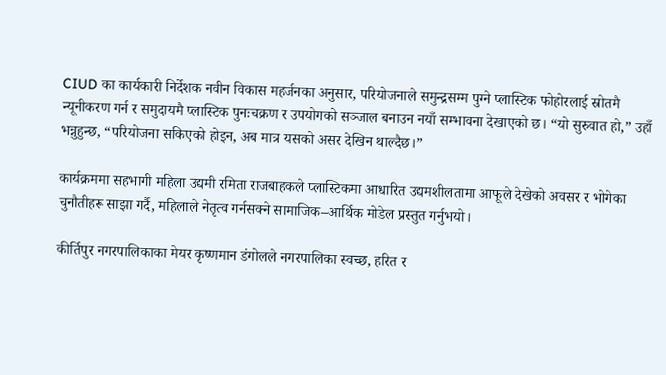CIUD का कार्यकारी निर्देशक नवीन विकास महर्जनका अनुसार, परियोजनाले समुन्द्रसम्म पुग्ने प्लास्टिक फोहोरलाई स्रोतमै न्यूनीकरण गर्न र समुदायमै प्लास्टिक पुनःचक्रण र उपयोगको सञ्जाल बनाउन नयाँ सम्भावना देखाएको छ। “यो सुरुवात हो,” उहाँ भन्नुहुन्छ, “परियोजना सकिएको होइन, अब मात्र यसको असर देखिन थाल्दैछ।”

कार्यक्रममा सहभागी महिला उद्यमी रमिता राजबाहकले प्लास्टिकमा आधारित उद्यमशीलतामा आफूले देखेको अवसर र भोगेका चुनौतीहरू साझा गर्दै, महिलाले नेतृत्व गर्नसक्ने सामाजिक–आर्थिक मोडेल प्रस्तुत गर्नुभयो।

कीर्तिपुर नगरपालिकाका मेयर कृष्णमान डंगोलले नगरपालिका स्वच्छ, हरित र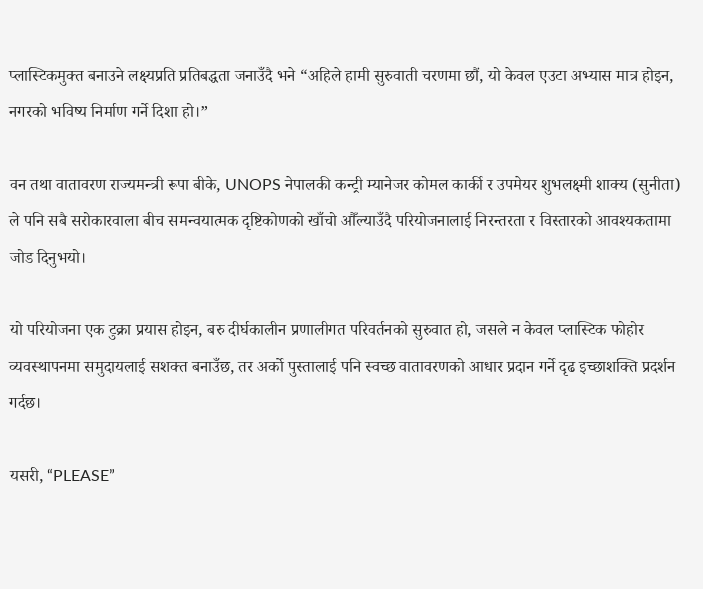प्लास्टिकमुक्त बनाउने लक्ष्यप्रति प्रतिबद्धता जनाउँदै भने “अहिले हामी सुरुवाती चरणमा छौं, यो केवल एउटा अभ्यास मात्र होइन, नगरको भविष्य निर्माण गर्ने दिशा हो।”

वन तथा वातावरण राज्यमन्त्री रूपा बीके, UNOPS नेपालकी कन्ट्री म्यानेजर कोमल कार्की र उपमेयर शुभलक्ष्मी शाक्य (सुनीता) ले पनि सबै सरोकारवाला बीच समन्वयात्मक दृष्टिकोणको खाँचो औँल्याउँदै परियोजनालाई निरन्तरता र विस्तारको आवश्यकतामा जोड दिनुभयो।

यो परियोजना एक टुक्रा प्रयास होइन, बरु दीर्घकालीन प्रणालीगत परिवर्तनको सुरुवात हो, जसले न केवल प्लास्टिक फोहोर व्यवस्थापनमा समुदायलाई सशक्त बनाउँछ, तर अर्को पुस्तालाई पनि स्वच्छ वातावरणको आधार प्रदान गर्ने दृढ इच्छाशक्ति प्रदर्शन गर्दछ।

यसरी, “PLEASE”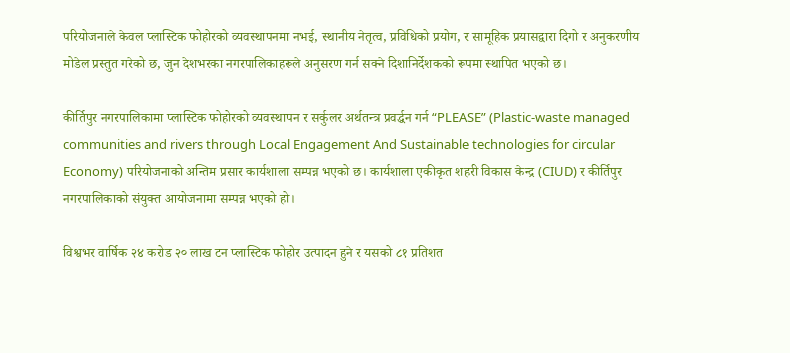परियोजनाले केवल प्लास्टिक फोहोरको व्यवस्थापनमा नभई, स्थानीय नेतृत्व, प्रविधिको प्रयोग, र सामूहिक प्रयासद्वारा दिगो र अनुकरणीय मोडेल प्रस्तुत गरेको छ, जुन देशभरका नगरपालिकाहरूले अनुसरण गर्न सक्ने दिशानिर्देशकको रूपमा स्थापित भएको छ।

कीर्तिपुर नगरपालिकामा प्लास्टिक फोहोरको व्यवस्थापन र सर्कुलर अर्थतन्त्र प्रवर्द्धन गर्न “PLEASE” (Plastic-waste managed communities and rivers through Local Engagement And Sustainable technologies for circular Economy) परियोजनाको अन्तिम प्रसार कार्यशाला सम्पन्न भएको छ। कार्यशाला एकीकृत शहरी विकास केन्द्र (CIUD) र कीर्तिपुर नगरपालिकाको संयुक्त आयोजनामा सम्पन्न भएको हो।

विश्वभर वार्षिक २४ करोड २० लाख टन प्लास्टिक फोहोर उत्पादन हुने र यसको ८१ प्रतिशत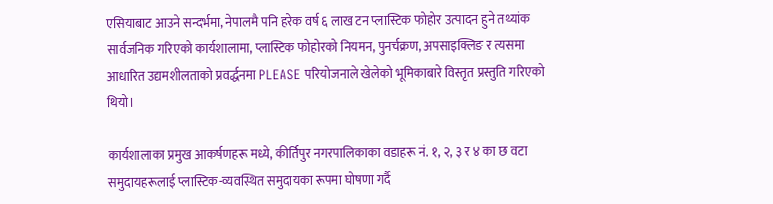एसियाबाट आउने सन्दर्भमा, नेपालमै पनि हरेक वर्ष ६ लाख टन प्लास्टिक फोहोर उत्पादन हुने तथ्यांक सार्वजनिक गरिएको कार्यशालामा, प्लास्टिक फोहोरको नियमन, पुनर्चक्रण, अपसाइक्लिङ र त्यसमा आधारित उद्यमशीलताको प्रवर्द्धनमा PLEASE परियोजनाले खेलेको भूमिकाबारे विस्तृत प्रस्तुति गरिएको थियो।

कार्यशालाका प्रमुख आकर्षणहरू मध्ये, कीर्तिपुर नगरपालिकाका वडाहरू नं. १, २, ३ र ४ का छ वटा समुदायहरूलाई प्लास्टिक-व्यवस्थित समुदायका रूपमा घोषणा गर्दै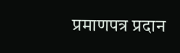प्रमाणपत्र प्रदान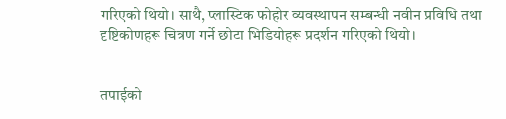गरिएको थियो। साथै, प्लास्टिक फोहोर व्यवस्थापन सम्बन्धी नवीन प्रविधि तथा दृष्टिकोणहरू चित्रण गर्ने छोटा भिडियोहरू प्रदर्शन गरिएको थियो।


तपाईको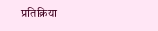प्रतिक्रिया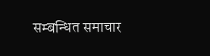सम्बन्धित समाचार